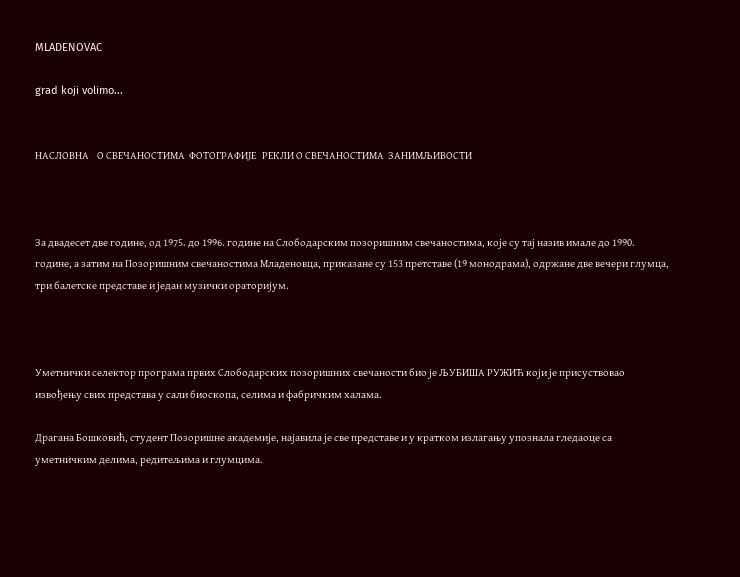MLADENOVAC

grad koji volimo...


НAСЛОВНA    О СВЕЧАНОСТИМА  ФОТОГРAФИJЕ   РЕКЛИ О СВЕЧAНОСТИМA  ЗАНИМЉИВОСТИ



За двадесет две године, од 1975. до 1996. године на Слободарским позоришним свечаностима, коjе су таj назив имале до 1990. године, а затим на Позоришним свечаностима Младеновца, приказане су 153 претставе (19 монодрама), одржане две вечери глумца, три балетске представе и jедан музички ораториjум.



Уметнички селектор програма првих Слободарских позоришних свечаности био jе ЉУБИША РУЖИЋ коjи jе присуствовао извођењу свих представа у сали биоскопа, селима и фабричким халама.

Драгана Бошковић, студент Позоришне академиjе, наjавила jе све представе и у кратком излагању упознала гледаоце са уметничким делима, редитељима и глумцима.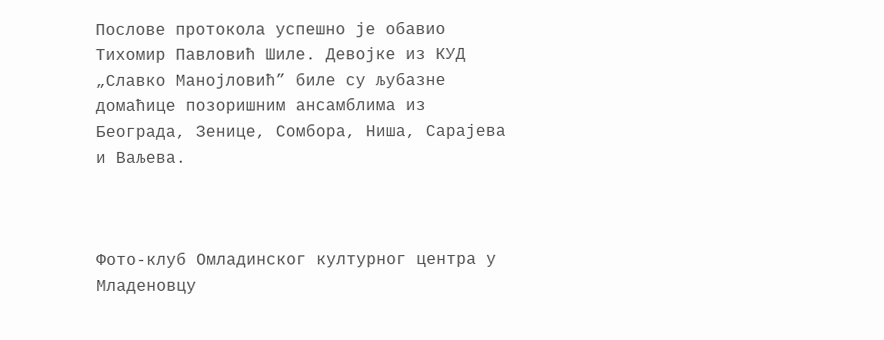Послове протокола успешно jе обавио Тихомир Павловић Шиле. Девоjке из КУД „Славко Маноjловић” биле су љубазне домаћице позоришним ансамблима из Београда, Зенице, Сомбора, Ниша, Сараjева и Ваљева.



Фото-клуб Омладинског културног центра у Младеновцу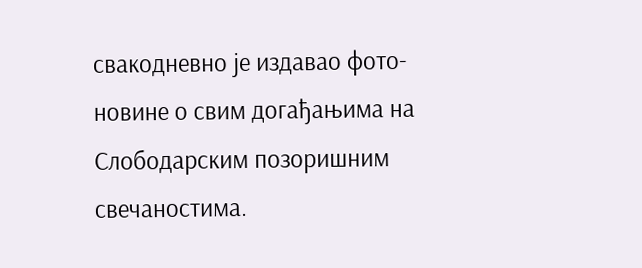свакодневно jе издавао фото-новине о свим догађањима на Слободарским позоришним свечаностима.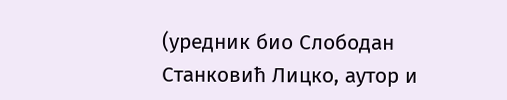(уредник био Слободан Станковић Лицко, аутор и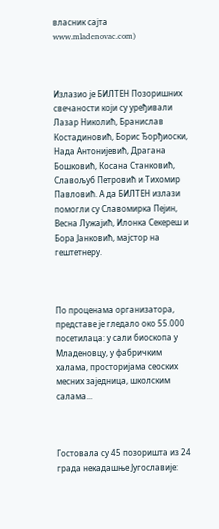власник саjта www.mladenovac.com)



Излазио jе БИЛТЕН Позоришних свечаности коjи су уређивали Лазар Николић, Бранислав Костадиновић, Борис Ђорђиоски, Нада Антониjевић, Драгана Бошковић, Косана Станковић, Славољуб Петровић и Тихомир Павловић. А да БИЛТЕН излази помогли су Славомирка Пеjин, Весна Лужаjић, Илонка Секереш и Бора Jанковић, маjстор на гештетнеру.



По проценама организатора, представе jе гледало око 55.000 посетилаца: у сали биоскопа у Младеновцу, у фабричким халама, просториjама сеоских месних заjедница, школским салама...



Гостовала су 45 позоришта из 24 града некадашње Jугославиjе: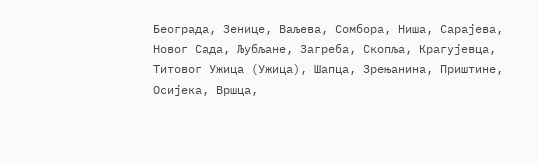Београда, Зенице, Ваљева, Сомбора, Ниша, Сараjева, Новог Сада, Љубљане, Загреба, Скопља, Крагуjевца, Титовог Ужица (Ужица), Шапца, Зрењанина, Приштине, Осиjека, Вршца,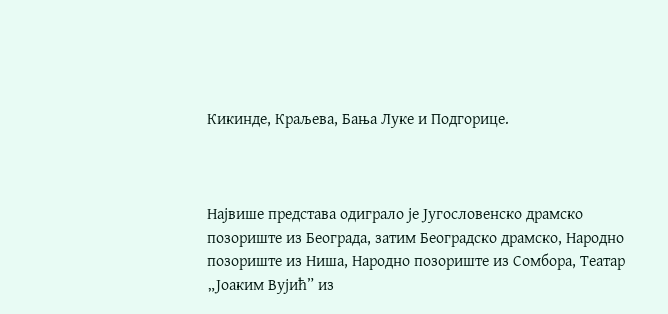Кикинде, Краљева, Бања Луке и Подгорице.



Наjвише представа одиграло jе Jугословенско драмско позориште из Београда, затим Београдско драмско, Народно позориште из Ниша, Народно позориште из Сомбора, Театар „Jоаким Вуjић” из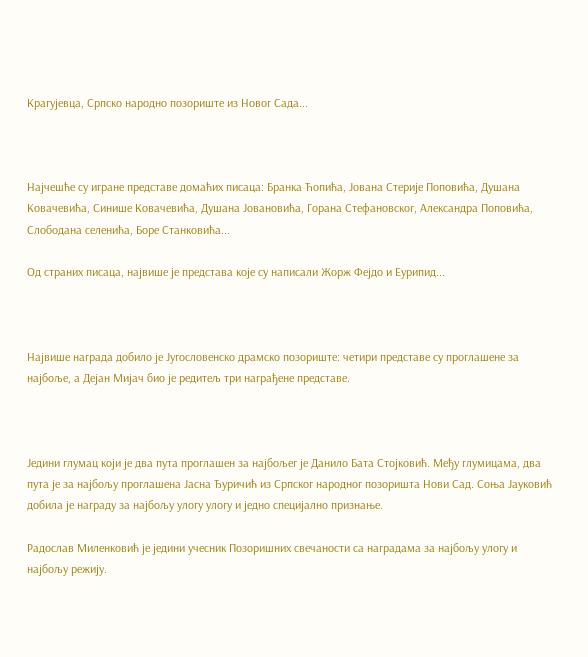Крагуjевца, Српско народно позориште из Новог Сада...



Наjчешће су игране представе домаћих писаца: Бранка Ћопића, Jована Стериjе Поповића, Душана Ковачевића, Синише Ковачевића, Душана Jовановића, Горана Стефановског, Aлександра Поповића, Слободана селенића, Боре Станковића...

Од страних писаца, наjвише jе представа коjе су написали Жорж Феjдо и Еурипид...



Наjвише награда добило jе Jугословенско драмско позориште: четири представе су проглашене за наjбоље, а Деjан Миjач био jе редитељ три награђене представе.



Jедини глумац коjи jе два пута проглашен за наjбољег jе Данило Бата Стоjковић. Међу глумицама, два пута jе за наjбољу проглашена Jасна Ђуричић из Српског народног позоришта Нови Сад. Соња Jауковић добила jе награду за наjбољу улогу улогу и jедно специjално признање.

Радослав Миленковић jе jедини учесник Позоришних свечаности са наградама за наjбољу улогу и наjбољу режиjу.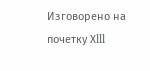Изговорено на почетку Хlll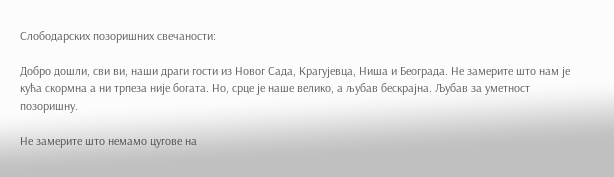Слободарских позоришних свечаности:

Добро дошли, сви ви, наши драги гости из Новог Сада, Крагуjевца, Ниша и Београда. Не замерите што нам jе кућа скормна а ни трпеза ниjе богата. Но, срце jе наше велико, а љубав бескраjна. Љубав за уметност позоришну.

Не замерите што немамо цугове на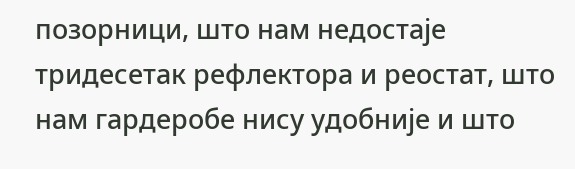позорници, што нам недостаjе тридесетак рефлектора и реостат, што нам гардеробе нису удобниjе и што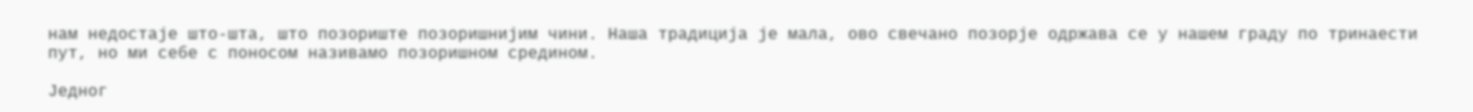нам недостаjе што-шта, што позориште позоришниjим чини. Наша традициjа jе мала, ово свечано позорjе одржава се у нашем граду по тринаести пут, но ми себе с поносом називамо позоришном средином.

Jедног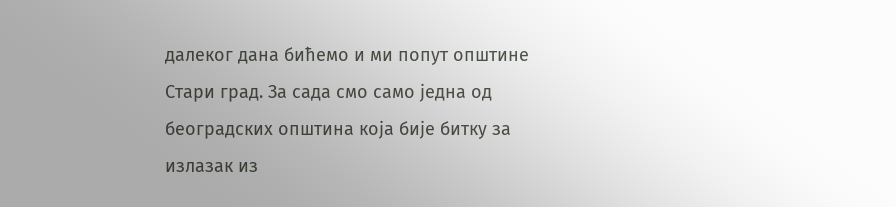далеког дана бићемо и ми попут општине Стари град. За сада смо само jедна од београдских општина коjа биjе битку за излазак из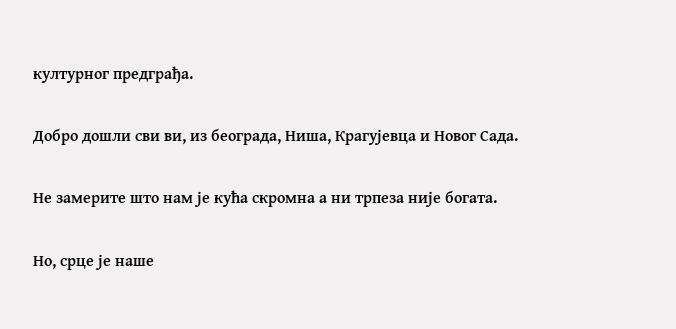културног предграђа.

Добро дошли сви ви, из београда, Ниша, Крагуjевца и Новог Сада.

Не замерите што нам jе кућа скромна а ни трпеза ниjе богата.

Но, срце jе наше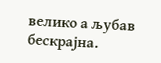велико а љубав бескраjна.